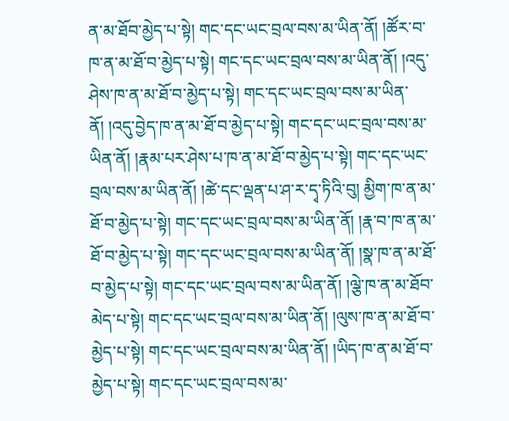ན་མ་ཐོབ་མྱེད་པ་སྟེ། གང་དང་ཡང་བྲལ་བས་མ་ཡིན་ནོ། །ཚོར་བ་ཁ་ན་མ་ཐོ་བ་མྱེད་པ་སྟེ། གང་དང་ཡང་བྲལ་བས་མ་ཡིན་ནོ། །འདུ་ཤེས་ཁ་ན་མ་ཐོ་བ་མྱེད་པ་སྟེ། གང་དང་ཡང་བྲལ་བས་མ་ཡིན་ནོ། །འདུ་བྱེད་ཁ་ན་མ་ཐོ་བ་མྱེད་པ་སྟེ། གང་དང་ཡང་བྲལ་བས་མ་ཡིན་ནོ། །རྣམ་པར་ཤེས་པ་ཁ་ན་མ་ཐོ་བ་མྱེད་པ་སྟེ། གང་དང་ཡང་བྲལ་བས་མ་ཡིན་ནོ། །ཚེ་དང་ལྡན་པ་ཤ་ར་དྭ་ཏིའི་བུ། མྱིག་ཁ་ན་མ་ཐོ་བ་མྱེད་པ་སྟེ། གང་དང་ཡང་བྲལ་བས་མ་ཡིན་ནོ། །རྣ་བ་ཁ་ན་མ་ཐོ་བ་མྱེད་པ་སྟེ། གང་དང་ཡང་བྲལ་བས་མ་ཡིན་ནོ། །སྣ་ཁ་ན་མ་ཐོ་བ་མྱེད་པ་སྟེ། གང་དང་ཡང་བྲལ་བས་མ་ཡིན་ནོ། །ལྕེ་ཁ་ན་མ་ཐོབ་མེད་པ་སྟེ། གང་དང་ཡང་བྲལ་བས་མ་ཡིན་ནོ། །ལུས་ཁ་ན་མ་ཐོ་བ་མྱེད་པ་སྟེ། གང་དང་ཡང་བྲལ་བས་མ་ཡིན་ནོ། །ཡིད་ཁ་ན་མ་ཐོ་བ་མྱེད་པ་སྟེ། གང་དང་ཡང་བྲལ་བས་མ་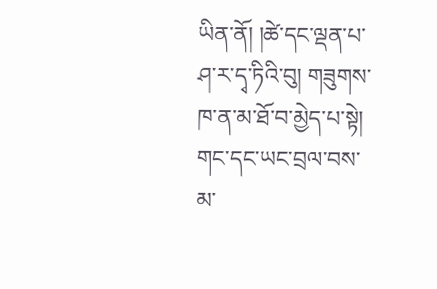ཡིན་ནོ། །ཚེ་དང་ལྡན་པ་ཤ་ར་དྭ་ཏིའི་བུ། གཟུགས་ཁ་ན་མ་ཐོ་བ་མྱེད་པ་སྟེ། གང་དང་ཡང་བྲལ་བས་མ་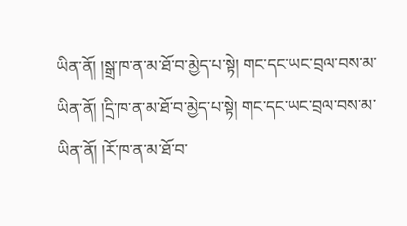ཡིན་ནོ། །སྒྲ་ཁ་ན་མ་ཐོ་བ་མྱེད་པ་སྟེ། གང་དང་ཡང་བྲལ་བས་མ་ཡིན་ནོ། །དྲི་ཁ་ན་མ་ཐོ་བ་མྱེད་པ་སྟེ། གང་དང་ཡང་བྲལ་བས་མ་ཡིན་ནོ། །རོ་ཁ་ན་མ་ཐོ་བ་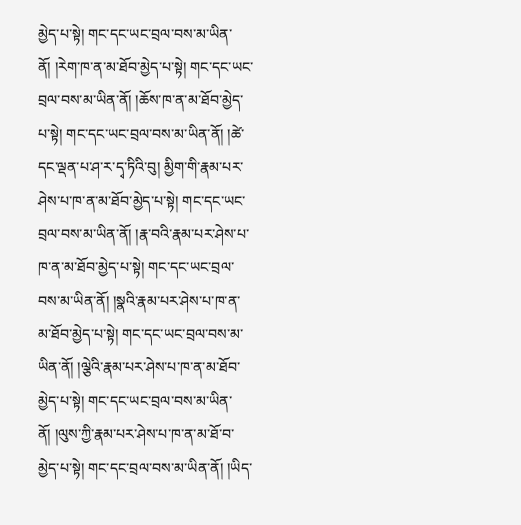མྱེད་པ་སྟེ། གང་དང་ཡང་བྲལ་བས་མ་ཡིན་ནོ། །རེག་ཁ་ན་མ་ཐོབ་མྱེད་པ་སྟེ། གང་དང་ཡང་བྲལ་བས་མ་ཡིན་ནོ། །ཆོས་ཁ་ན་མ་ཐོབ་མྱེད་པ་སྟེ། གང་དང་ཡང་བྲལ་བས་མ་ཡིན་ནོ། །ཚེ་དང་ལྡན་པ་ཤ་ར་དྭ་ཏིའི་བུ། མྱིག་གི་རྣམ་པར་ཤེས་པ་ཁ་ན་མ་ཐོབ་མྱེད་པ་སྟེ། གང་དང་ཡང་བྲལ་བས་མ་ཡིན་ནོ། །རྣ་བའི་རྣམ་པར་ཤེས་པ་ཁ་ན་མ་ཐོབ་མྱེད་པ་སྟེ། གང་དང་ཡང་བྲལ་བས་མ་ཡིན་ནོ། །སྣའི་རྣམ་པར་ཤེས་པ་ཁ་ན་མ་ཐོབ་མྱེད་པ་སྟེ། གང་དང་ཡང་བྲལ་བས་མ་ཡིན་ནོ། །ལྕེའི་རྣམ་པར་ཤེས་པ་ཁ་ན་མ་ཐོབ་མྱེད་པ་སྟེ། གང་དང་ཡང་བྲལ་བས་མ་ཡིན་ནོ། །ལུས་ཀྱི་རྣམ་པར་ཤེས་པ་ཁ་ན་མ་ཐོ་བ་མྱེད་པ་སྟེ། གང་དང་བྲལ་བས་མ་ཡིན་ནོ། །ཡིད་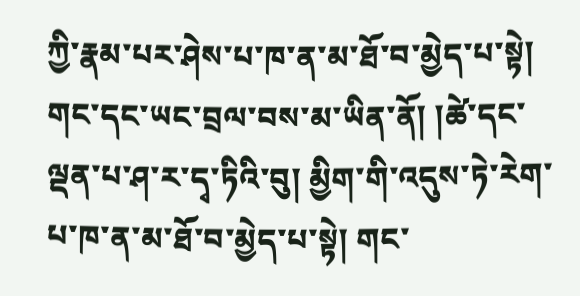ཀྱི་རྣམ་པར་ཤེས་པ་ཁ་ན་མ་ཐོ་བ་མྱེད་པ་སྟེ། གང་དང་ཡང་བྲལ་བས་མ་ཡིན་ནོ། །ཚེ་དང་ལྡན་པ་ཤ་ར་དྭ་ཏིའི་བུ། མྱིག་གི་འདུས་ཏེ་རེག་པ་ཁ་ན་མ་ཐོ་བ་མྱེད་པ་སྟེ། གང་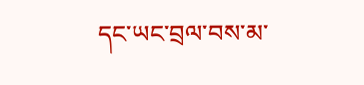དང་ཡང་བྲལ་བས་མ་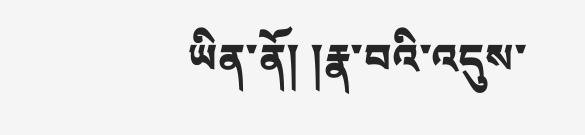ཡིན་ནོ། །རྣ་བའི་འདུས་